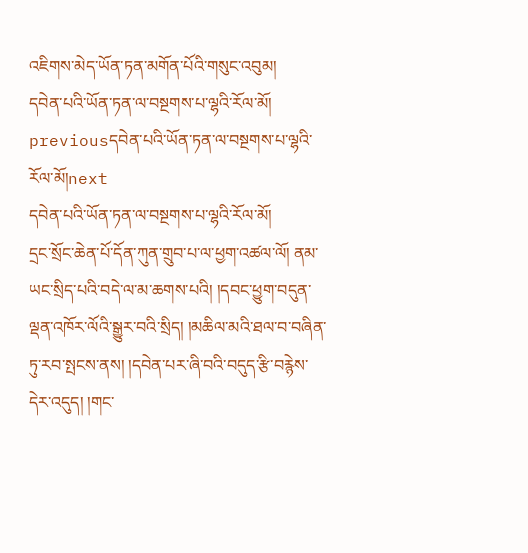འཇིགས་མེད་ཡོན་ཏན་མགོན་པོའི་གསུང་འབུམ།
དབེན་པའི་ཡོན་ཏན་ལ་བསྔགས་པ་ལྷའི་རོལ་མོ།
previousདབེན་པའི་ཡོན་ཏན་ལ་བསྔགས་པ་ལྷའི་རོལ་མོ།next
དབེན་པའི་ཡོན་ཏན་ལ་བསྔགས་པ་ལྷའི་རོལ་མོ།
དྲང་སྲོང་ཆེན་པོ་དོན་ཀུན་གྲུབ་པ་ལ་ཕྱག་འཚལ་ལོ། ནམ་ཡང་སྲིད་པའི་བདེ་ལ་མ་ཆགས་པའི། །དབང་ཕྱུག་བདུན་ལྡན་འཁོར་ལོའི་སྒྱུར་བའི་སྲིད། །མཆིལ་མའི་ཐལ་བ་བཞིན་ཏུ་རབ་སྤངས་ནས། །དབེན་པར་ཞི་བའི་བདུད་རྩི་བརྙེས་དེར་འདུད། །གང་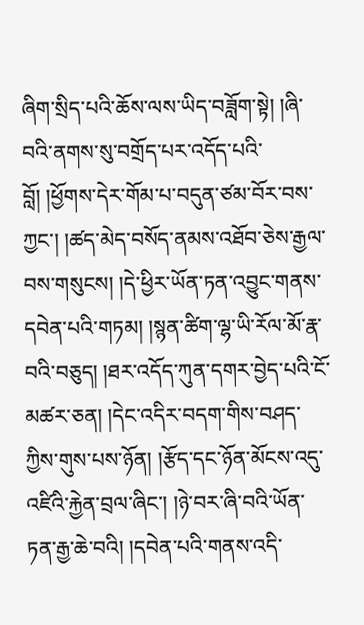ཞིག་སྲིད་པའི་ཆོས་ལས་ཡིད་བཟློག་སྟེ། །ཞི་བའི་ནགས་སུ་བགྲོད་པར་འདོད་པའི་བློ། །ཕྱོགས་དེར་གོམ་པ་བདུན་ཙམ་བོར་བས་ཀྱང་། །ཚད་མེད་བསོད་ནམས་འཐོབ་ཅེས་རྒྱལ་བས་གསུངས། །དེ་ཕྱིར་ཡོན་ཏན་འབྱུང་གནས་དབེན་པའི་གཏམ། །སྙན་ཚིག་ལྷ་ཡི་རོལ་མོ་རྣ་བའི་བཅུད། །ཐར་འདོད་ཀུན་དགར་བྱེད་པའི་ངོ་མཚར་ཅན། །དེང་འདིར་བདག་གིས་བཤད་ཀྱིས་གུས་པས་ཉོན། །རྩོད་དང་ཉོན་མོངས་འདུ་འཛིའི་རྐྱེན་བྲལ་ཞིང་། །ཉེ་བར་ཞི་བའི་ཡོན་ཏན་རྒྱ་ཆེ་བའི། །དབེན་པའི་གནས་འདི་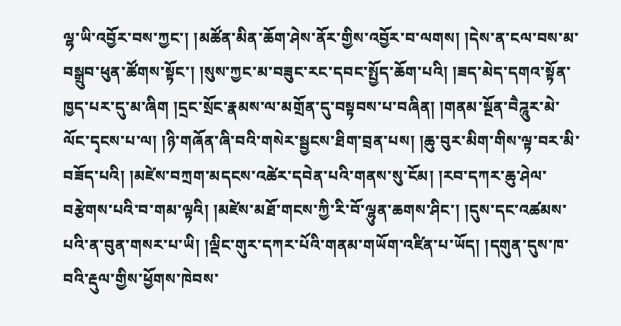ལྷ་ཡི་འབྱོར་བས་ཀྱང་། །མཚོན་མིན་ཆོག་ཤེས་ནོར་གྱིས་འབྱོར་བ་ལགས། །དེས་ན་ངལ་བས་མ་བསྒྲུབ་ཕུན་ཚོགས་སྟོང་། །སུས་ཀྱང་མ་བཟུང་རང་དབང་སྤྱོད་ཆོག་པའི། །ཟད་མེད་དགའ་སྟོན་ཁྱད་པར་དུ་མ་ཞིག །དྲང་སྲོང་རྣམས་ལ་མགྲོན་དུ་བསྟབས་པ་བཞིན། །གནམ་སྔོན་བཻཌཱུར་མེ་ལོང་དྭངས་པ་ལ། །ཉི་གཞོན་ཞི་བའི་གསེར་སྦྱངས་ཐིག་བྲན་པས། །ཆུ་བུར་མིག་གིས་ལྟ་བར་མི་བཟོད་པའི། །མཛེས་བཀྲག་མདངས་འཚེར་དབེན་པའི་གནས་སུ་ངོམ། །རབ་དཀར་ཆུ་ཤེལ་བརྩེགས་པའི་བ་གམ་ལྟའི། །མཛེས་མཐོ་གངས་ཀྱི་རི་བོ་ལྷུན་ཆགས་ཤིང་། །དུས་དང་འཚམས་པའི་ན་བུན་གསར་པ་ཡི། །ལྡིང་གུར་དཀར་པོའི་གནམ་གཡོག་འཛིན་པ་ཡོད། །དགུན་དུས་ཁ་བའི་རྡུལ་གྱིས་ཕྱོགས་ཁེབས་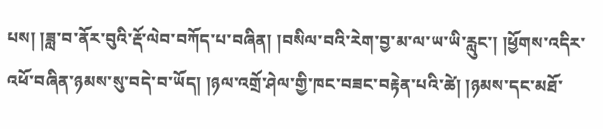པས། །ཟླ་བ་ནོར་བུའི་རྡོ་ལེབ་བཀོད་པ་བཞིན། །བསིལ་བའི་རེག་བྱ་མ་ལ་ཡ་ཡི་རླུང་། །ཕྱོགས་འདིར་འཕོ་བཞིན་ཉམས་སུ་བདེ་བ་ཡོད། །ཉལ་འགྲོ་ཤེལ་གྱི་ཁང་བཟང་བརྟེན་པའི་ཚེ། །ཉམས་དང་མཐོ་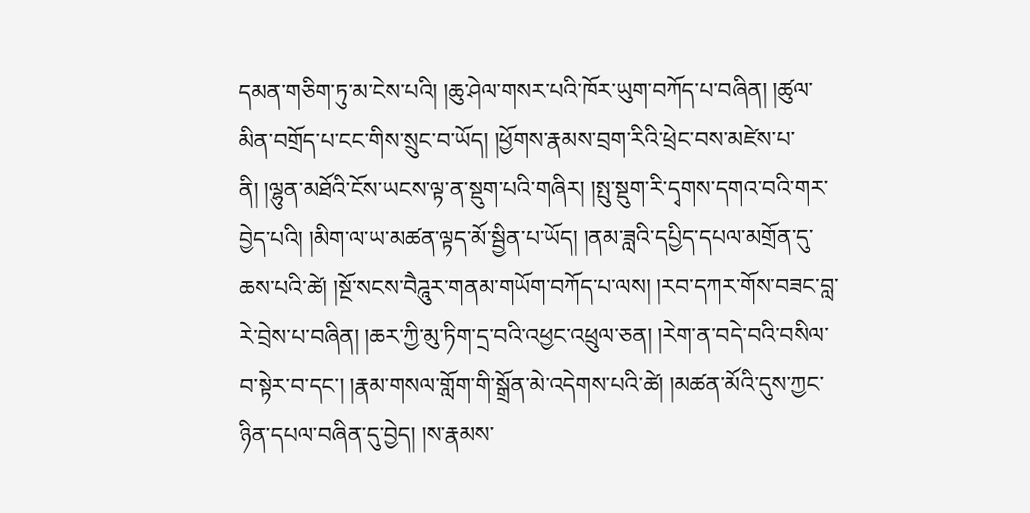དམན་གཅིག་ཏུ་མ་ངེས་པའི། །ཆུ་ཤེལ་གསར་པའི་ཁོར་ཡུག་བཀོད་པ་བཞིན། །ཚུལ་མིན་བགྲོད་པ་ངང་གིས་སྲུང་བ་ཡོད། །ཕྱོགས་རྣམས་བྲག་རིའི་ཕྲེང་བས་མཛེས་པ་ནི། །ལྷུན་མཐོའི་ངོས་ཡངས་ལྟ་ན་སྡུག་པའི་གཞིར། །སྤུ་སྡུག་རི་དྭགས་དགའ་བའི་གར་བྱེད་པའི། །མིག་ལ་ཡ་མཚན་ལྟད་མོ་སྦྱིན་པ་ཡོད། །ནམ་ཟླའི་དཔྱིད་དཔལ་མགྲོན་དུ་ཆས་པའི་ཚེ། །སྔོ་སངས་བཻཌཱུར་གནམ་གཡོག་བཀོད་པ་ལས། །རབ་དཀར་གོས་བཟང་བླ་རེ་བྲེས་པ་བཞིན། །ཆར་ཀྱི་མུ་ཏིག་དྲ་བའི་འཕྱང་འཕྲུལ་ཅན། །རེག་ན་བདེ་བའི་བསིལ་བ་སྟེར་བ་དང་། །རྣམ་གསལ་གློག་གི་སྒྲོན་མེ་འདེགས་པའི་ཚེ། །མཚན་མོའི་དུས་ཀྱང་ཉིན་དཔལ་བཞིན་དུ་བྱེད། །ས་རྣམས་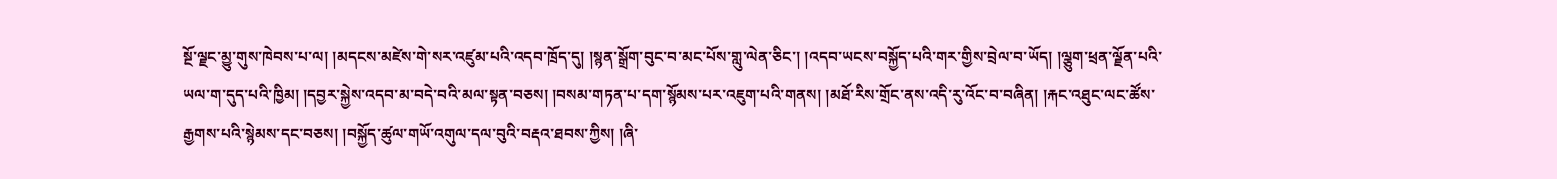སྔོ་ལྗང་མྱུ་གུས་ཁེབས་པ་ལ། །མདངས་མཛེས་གེ་སར་འཛུམ་པའི་འདབ་ཁྲོད་དུ། །སྙན་སྒྲོག་བུང་བ་མང་པོས་གླུ་ལེན་ཅིང་། །འདབ་ཡངས་བསྐྱོད་པའི་གར་གྱིས་བྲེལ་བ་ཡོད། །ལྕུག་ཕྲན་ལྗོན་པའི་ཡལ་ག་དུད་པའི་ཁྱིམ། །དབྱར་སྐྱེས་འདབ་མ་བདེ་བའི་མལ་སྟན་བཅས། །བསམ་གཏན་པ་དག་སྙོམས་པར་འཇུག་པའི་གནས། །མཐོ་རིས་གྲོང་ནས་འདི་རུ་འོང་བ་བཞིན། །རྐང་འཐུང་ལང་ཚོས་རྒྱགས་པའི་སྙེམས་དང་བཅས། །བསྐྱོད་ཚུལ་གཡོ་འགུལ་དལ་བུའི་བརྡའ་ཐབས་ཀྱིས། །ཞི་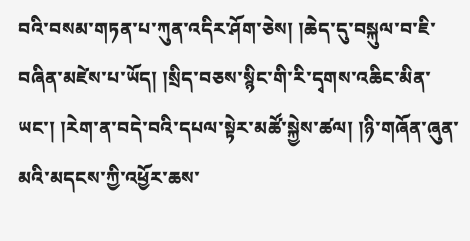བའི་བསམ་གཏན་པ་ཀུན་འདིར་ཤོག་ཅེས། །ཆེད་དུ་བསྐུལ་བ་ཇི་བཞིན་མཛེས་པ་ཡོད། །སྲིད་བཅས་སྙིང་གི་རི་དྭགས་འཆིང་མིན་ཡང་། །རེག་ན་བདེ་བའི་དཔལ་སྟེར་མཚོ་སྐྱེས་ཚལ། །ཉི་གཞོན་ཞུན་མའི་མདངས་ཀྱི་འཕྱོར་ཆས་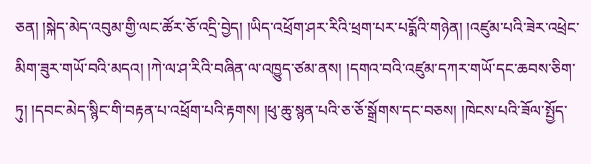ཅན། །སྐེད་མེད་འབུམ་གྱི་ལང་ཚོར་ཅོ་འདྲི་བྱེད། །ཡིད་འཕྲོག་ཤར་རིའི་ཕྲག་པར་པདྨོའི་གཉེན། །འཛུམ་པའི་ཟེར་འཕྲེང་མིག་ཟུར་གཡོ་བའི་མདའ། །ཀེ་ལ་ཤ་རིའི་བཞིན་ལ་འཁྱུད་ཙམ་ནས། །དགའ་བའི་འཛུམ་དཀར་གཡོ་དང་ཆབས་ཅིག་ཏུ། །དབང་མེད་སྙིང་གི་བརྟན་པ་འཕྲོག་པའི་རྟགས། །ཕུ་ཆུ་སྙན་པའི་ཅ་ཅོ་སྒྲོགས་དང་བཅས། །ཁེངས་པའི་ཟོལ་སྤྱོད་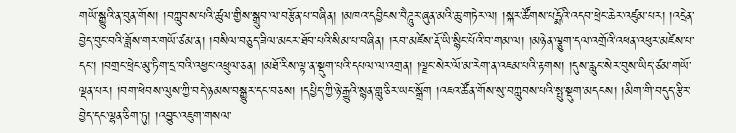གཡོ་སྒྱུའི་ན་བུན་གོས། །བཀླུབས་པའི་ཚུལ་གྱིས་སྒྲུབ་ལ་བརྩོན་པ་བཞིན། །མཁའ་དབྱིངས་བཻཌཱུར་ཞུན་མའི་ཆུ་གཏེར་ལ། །སྐར་ཚོགས་པདྨོའི་འདབ་ཕྲེང་ཆེར་འཛུམ་པར། །འདྲེན་བྱེད་བུང་བའི་ཟློས་གར་གཡོ་ཙམ་ན། །བསིལ་བཅུད་ཟིལ་མངར་ཐོབ་པའི་སིམ་པ་བཞིན། །རབ་མཛེས་རྡོ་ཡི་སྙིང་པོའི་བ་གམ་ལ། །མཉེན་ལྕུག་དལ་འགྲོའི་འཕན་འཕུར་མཛེས་པ་དང་། །བགྲང་ཕྲེང་མུ་ཏིག་དྲ་བའི་འཕྱང་འཕྲུལ་ཅན། །མཐོ་རིས་ལྟ་ན་སྡུག་པའི་དཔལ་ལ་འགྲན། །ལྗང་སེར་ལོ་མ་རེག་ན་འཇམ་པའི་རྟགས། །དུས་རླུང་སེར་བུས་ཡིད་ཙམ་གཡོ་ལྡན་པར། །བག་ཕེབས་ལུས་ཀྱི་བདེ་ཉམས་བསྒྱུར་དང་བཅས། །དཔྱིད་ཀྱི་ཉེ་རྒྱུའི་སྙན་གླུ་ཅིར་ཡང་སྒྲོག །འཇའ་ཚོན་གོས་སུ་བཀླུབས་པའི་སྤུ་སྡུག་མདངས། །མིག་གི་བདུད་རྩིར་བྱེད་དང་ལྷན་ཅིག་ཏུ། །འབྱུང་འཇུག་གསལ་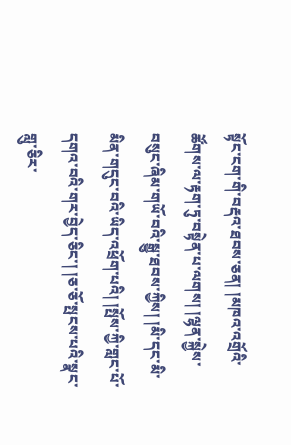སྟོང་ངག་གི་བརྡའ་ཐབས་ཅན། །མཁའ་འགྲོའི་ཚོགས་ལ་རྟག་ཏུ་བསྟེན་པ་ལགས། །ལྷན་སྐྱེས་བསུང་ཞིམ་གཡོ་བའི་སྒྱུ་ཐབས་ཀྱིས། །མི་དང་མི་མིན་གདུང་བའི་ཡིད་འཕྲོག་པའི། །སྤོས་ཀྱི་གླང་པོ་དགའ་བའི་གར་བྱེད་ཅིང་། །ཅ་ཅོ་སྤངས་པའི་སྣང་གླུ་ཅིར་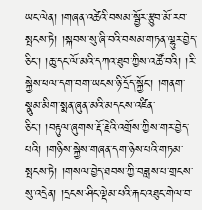ཡང་ལེན། །གཞན་འཚེའི་བསམ་སྦྱོར་རྩུབ་མོ་རབ་སྤངས་ཏེ། །སྐབས་སུ་ཞི་བའི་བསམ་གཏན་ལྷུར་བྱེད་ཅིང་། །ཆུ་དང་ལོ་མའི་དཀའ་ཐུབ་ཀྱིས་འཚོ་བའི། །རི་སྐྱེས་ཕལ་དག་བག་ཡངས་ཉི་དྲོད་སྐྱོང་། །གནག་སྣུམ་མིག་སྨན་ཞུན་མའི་མདངས་འཛིན་ཅིང་། །བརྟུལ་ཞུགས་རྡོ་རྗེའི་འགྲོས་ཀྱིས་གར་བྱེད་པའི། །གཉིས་སྐྱེས་གཞན་དག་ཉེས་པའི་གཏམ་སྤངས་ཏེ། །གསལ་བྱེད་ཐབས་ཀྱི་བཟླས་པ་གྲངས་སུ་འདྲེན། །དྲངས་ཤིང་ལྡེམ་པའི་རྐང་འཐུང་གེལ་བ་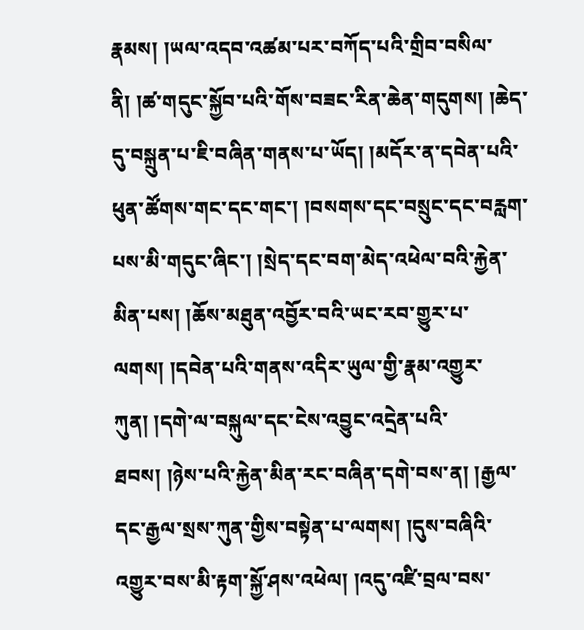རྣམས། །ཡལ་འདབ་འཚམ་པར་བཀོད་པའི་གྲིབ་བསིལ་ནི། །ཚ་གདུང་སྐྱོབ་པའི་གོས་བཟང་རིན་ཆེན་གདུགས། །ཆེད་དུ་བསྐྲུན་པ་ཇི་བཞིན་གནས་པ་ཡོད། །མདོར་ན་དབེན་པའི་ཕུན་ཚོགས་གང་དང་གང་། །བསགས་དང་བསྲུང་དང་བརླག་པས་མི་གདུང་ཞིང་། །སྲེད་དང་བག་མེད་འཕེལ་བའི་རྐྱེན་མིན་པས། །ཆོས་མཐུན་འབྱོར་བའི་ཡང་རབ་གྱུར་པ་ལགས། །དབེན་པའི་གནས་འདིར་ཡུལ་གྱི་རྣམ་འགྱུར་ཀུན། །དགེ་ལ་བསྐུལ་དང་ངེས་འབྱུང་འདྲེན་པའི་ཐབས། །ཉེས་པའི་རྐྱེན་མིན་རང་བཞིན་དགེ་བས་ན། །རྒྱལ་དང་རྒྱལ་སྲས་ཀུན་གྱིས་བསྟེན་པ་ལགས། །དུས་བཞིའི་འགྱུར་བས་མི་རྟག་སྐྱོ་ཤས་འཕེལ། །འདུ་འཛི་བྲལ་བས་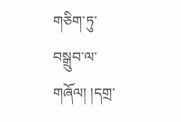གཅིག་ཏུ་བསྒྲུབ་ལ་གཞོལ། །དགྲ་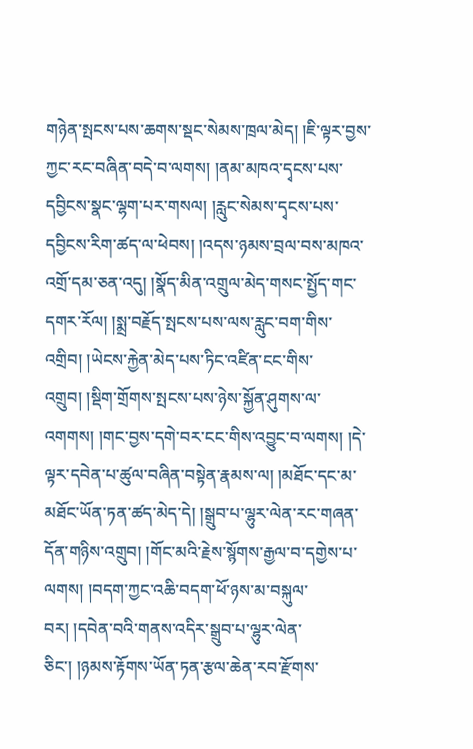གཉེན་སྤངས་པས་ཆགས་སྡང་སེམས་ཁྲལ་མེད། །ཇི་ལྟར་བྱས་ཀྱང་རང་བཞིན་བདེ་བ་ལགས། །ནམ་མཁའ་དྭངས་པས་དབྱིངས་སྣང་ལྷག་པར་གསལ། །རླུང་སེམས་དྭངས་པས་དབྱིངས་རིག་ཚད་ལ་ཕེབས། །འདས་ཉམས་བྲལ་བས་མཁའ་འགྲོ་དམ་ཅན་འདུ། །སྣོད་མིན་འགྲུལ་མེད་གསང་སྤྱོད་གང་དགར་རོལ། །སྨྲ་བརྗོད་སྤངས་པས་ལས་རླུང་བག་གིས་འགྲིབ། །ཡེངས་རྐྱེན་མེད་པས་ཏིང་འཛིན་ངང་གིས་འགྲུབ། །སྡིག་གྲོགས་སྤངས་པས་ཉེས་སྐྱོན་ཤུགས་ལ་འགགས། །གང་བྱས་དགེ་བར་ངང་གིས་འབྱུང་བ་ལགས། །དེ་ལྟར་དབེན་པ་ཚུལ་བཞིན་བསྟེན་རྣམས་ལ། །མཐོང་དང་མ་མཐོང་ཡོན་ཏན་ཚད་མེད་དེ། །སྒྲུབ་པ་ལྷུར་ལེན་རང་གཞན་དོན་གཉིས་འགྲུབ། །གོང་མའི་རྗེས་སྙོགས་རྒྱལ་བ་དགྱེས་པ་ལགས། །བདག་ཀྱང་འཆི་བདག་ཕོ་ཉས་མ་བསྐུལ་བར། །དབེན་བའི་གནས་འདིར་སྒྲུབ་པ་ལྷུར་ལེན་ཅིང་། །ཉམས་རྟོགས་ཡོན་ཏན་རྩལ་ཆེན་རབ་རྫོགས་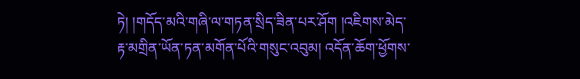ཏེ། །གདོད་མའི་གཞི་ལ་གཏན་སྲིད་ཟིན་པར་ཤོག །འཇིགས་མེད་རྟ་མགྲིན་ཡོན་ཏན་མགོན་པོའི་གསུང་འབུམ། འདོན་ཆོག་ཕྱོགས་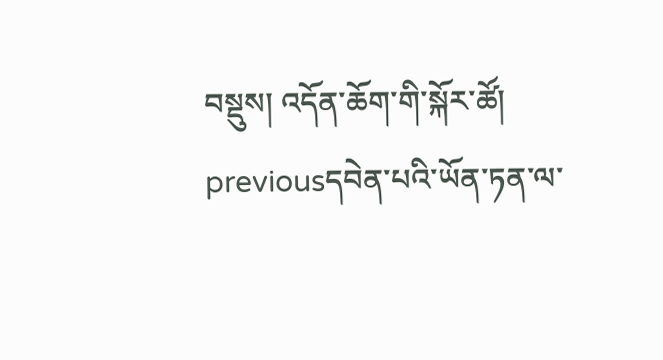བསྡུས། འདོན་ཆོག་གི་སྐོར་ཚོ།
previousདབེན་པའི་ཡོན་ཏན་ལ་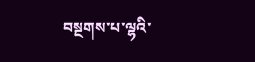བསྔགས་པ་ལྷའི་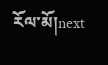རོལ་མོ།next